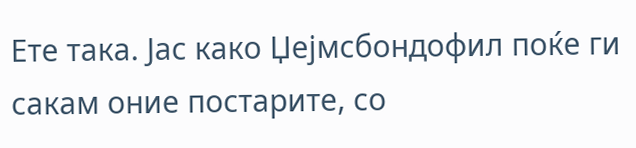Ете така. Јас како Џејмсбондофил поќе ги сакам оние постарите, со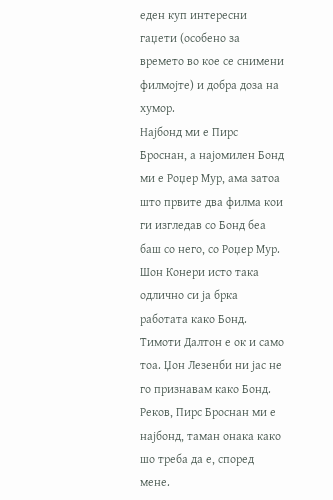еден куп интересни гаџети (особено за времето во кое се снимени филмојте) и добра доза на хумор.
Најбонд ми е Пирс Броснан, а најомилен Бонд ми е Роџер Мур, ама затоа што првите два филма кои ги изгледав со Бонд беа баш со него, со Роџер Мур. Шон Конери исто така одлично си ја брка работата како Бонд. Тимоти Далтон е ок и само тоа. Џон Лезенби ни јас не го признавам како Бонд. Реков, Пирс Броснан ми е најбонд, таман онака како шо треба да е, според мене.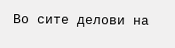Во сите делови на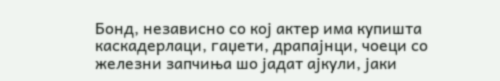Бонд, независно со кој актер има купишта каскадерлаци, гаџети, драпајнци, чоеци со железни запчиња шо јадат ајкули, јаки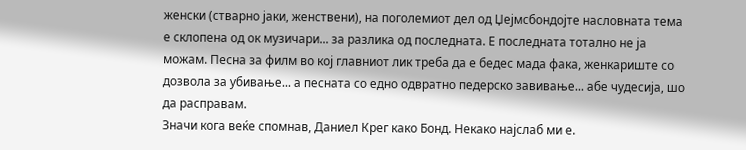женски (стварно јаки, женствени), на поголемиот дел од Џејмсбондојте насловната тема е склопена од ок музичари... за разлика од последната. Е последната тотално не ја можам. Песна за филм во кој главниот лик треба да е бедес мада фака, женкариште со дозвола за убивање... а песната со едно одвратно педерско завивање... абе чудесија, шо да расправам.
Значи кога веќе спомнав, Даниел Крег како Бонд. Некако најслаб ми е.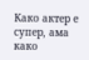Како актер е супер, ама како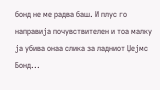бонд не ме радва баш. И плус го направија почувствителен и тоа малку ја убива онаа слика за ладниот Џејмс Бонд...